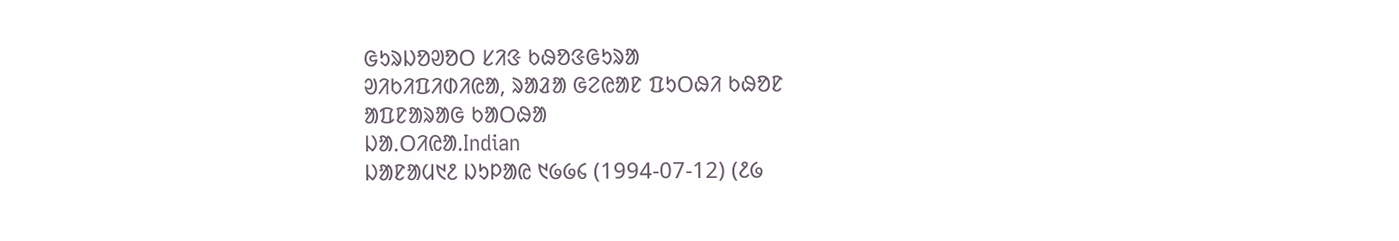ᱜᱩᱨᱡᱚᱣᱚᱛ ᱥᱤᱝ ᱠᱷᱚᱝᱜᱩᱨᱟ
ᱣᱤᱠᱤᱯᱤᱰᱤᱭᱟ, ᱨᱟᱲᱟ ᱜᱮᱭᱟᱱ ᱯᱩᱛᱷᱤ ᱠᱷᱚᱱ
ᱟᱯᱱᱟᱨᱟᱜ ᱠᱟᱛᱷᱟ
ᱡᱟᱹᱛᱤᱭᱟᱹIndian
ᱡᱟᱱᱟᱢ᱑᱒ ᱡᱩᱞᱟᱭ ᱑᱙᱙᱔ (1994-07-12) (᱒᱙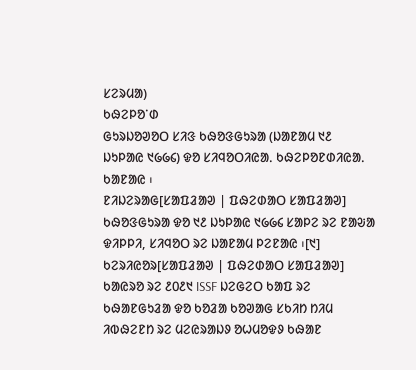ᱥᱮᱨᱢᱟ)
ᱠᱷᱮᱞᱚᱸᱰ
ᱜᱩᱨᱡᱚᱣᱚᱛ ᱥᱤᱝ ᱠᱷᱚᱝᱜᱩᱨᱟ (ᱡᱟᱱᱟᱢ ᱑᱒ ᱡᱩᱞᱟᱭ ᱑᱙᱙᱔) ᱫᱚ ᱥᱤᱧᱚᱛᱤᱭᱟᱹ ᱠᱷᱮᱞᱚᱱᱰᱤᱭᱟᱹ ᱠᱟᱱᱟᱭ ᱾
ᱱᱤᱡᱮᱨᱟᱜ[ᱥᱟᱯᱲᱟᱣ | ᱯᱷᱮᱰᱟᱛ ᱥᱟᱯᱲᱟᱣ]
ᱠᱷᱚᱝᱜᱩᱨᱟ ᱫᱚ ᱑᱒ ᱡᱩᱞᱟᱭ ᱑᱙᱙᱔ ᱥᱟᱞᱮ ᱨᱮ ᱱᱟᱶᱟ ᱫᱤᱞᱞᱤ, ᱥᱤᱧᱚᱛ ᱨᱮ ᱡᱟᱱᱟᱢ ᱞᱮᱱᱟᱭ ᱾[᱑]
ᱠᱮᱨᱤᱭᱚᱨ[ᱥᱟᱯᱲᱟᱣ | ᱯᱷᱮᱰᱟᱛ ᱥᱟᱯᱲᱟᱣ]
ᱠᱟᱭᱨᱚ ᱨᱮ ᱒᱐᱒᱑ ISSF ᱡᱮᱜᱮᱛ ᱠᱟᱯ ᱨᱮ ᱠᱷᱟᱱᱜᱩᱲᱟ ᱫᱚ ᱠᱚᱲᱟ ᱠᱚᱣᱟᱜ ᱥᱠᱤᱴ ᱴᱤᱢ ᱤᱵᱷᱮᱱᱴ ᱨᱮ ᱢᱮᱭᱨᱟᱡᱽ ᱚᱦᱢᱚᱫᱽ ᱠᱷᱟᱱ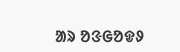ᱟᱨ ᱚᱝᱜᱚᱫᱽ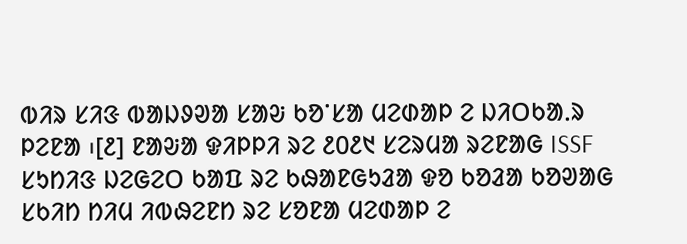ᱵᱤᱨ ᱥᱤᱝ ᱵᱟᱡᱽᱣᱟ ᱥᱟᱶ ᱠᱚᱸᱥᱟ ᱢᱮᱰᱟᱞ ᱮ ᱡᱤᱛᱠᱟᱹᱨ ᱞᱮᱱᱟ ᱾[᱒] ᱱᱟᱶᱟ ᱫᱤᱞᱞᱤ ᱨᱮ ᱒᱐᱒᱑ ᱥᱮᱨᱢᱟ ᱨᱮᱱᱟᱜ ISSF ᱥᱩᱴᱤᱝ ᱡᱮᱜᱮᱛ ᱠᱟᱯ ᱨᱮ ᱠᱷᱟᱱᱜᱩᱲᱟ ᱫᱚ ᱠᱚᱲᱟ ᱠᱚᱣᱟᱜ ᱥᱠᱤᱴ ᱴᱤᱢ ᱤᱵᱷᱮᱱᱴ ᱨᱮ ᱥᱚᱱᱟ ᱢᱮᱰᱟᱞ ᱮ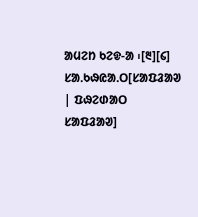ᱟᱢᱮᱴ ᱠᱮᱫ-ᱟ ᱾[᱓][᱔]
ᱥᱟᱹᱠᱷᱭᱟᱹᱛ[ᱥᱟᱯᱲᱟᱣ | ᱯᱷᱮᱰᱟᱛ ᱥᱟᱯᱲᱟᱣ]